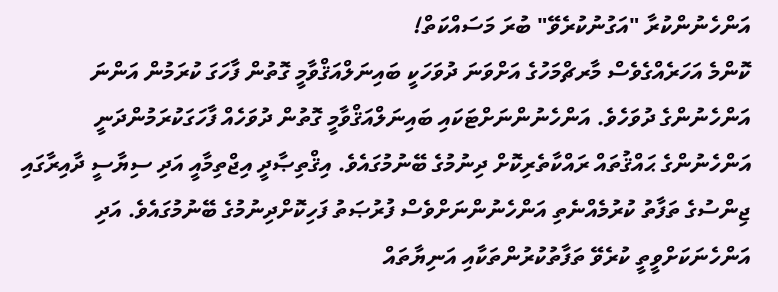އަންހެނުންކުރާ "އަގުނުކުރެވޭ" ބުރަ މަސައްކަތް!
ކޮންމެ އަހަރެއްގެވެސް މާރޗްމަހުގެ އަށްވަނަ ދުވަހަކީ ބައިނަލްއަޤްވާމީ ގޮތުން ފާހަގަ ކުރަމުން އަންނަ އަންހެނުންގެ ދުވަހެވެ. އަންހެނުންނަށްޓަކައި ބައިނަލްއަޤްވާމީ ގޮތުން ދުވަހެއް ފާހަގަކުރަމުންދަނީ އަންހެނުންގެ ޙައްޤުތައް ރައްކާތެރިކޮށް ދިނުމުގެ ބޭނުމުގައެވެ. އިޤްތިޞާދީ އިޖްތިމާއީ އަދި ސިޔާސީ ދާއިރާގައި ޖިންސުގެ ތަފާތު ކުރުމެއްނެތި އަންހެނުންނަށްވެސް ފުރުޞަތު ފަހިކޮށްދިނުމުގެ ބޭނުމުގައެވެ. އަދި އަންހެނަކަށްވީތީ ކުރެވޭ ތަފާތުކުރުންތަކާއި އަނިޔާތައް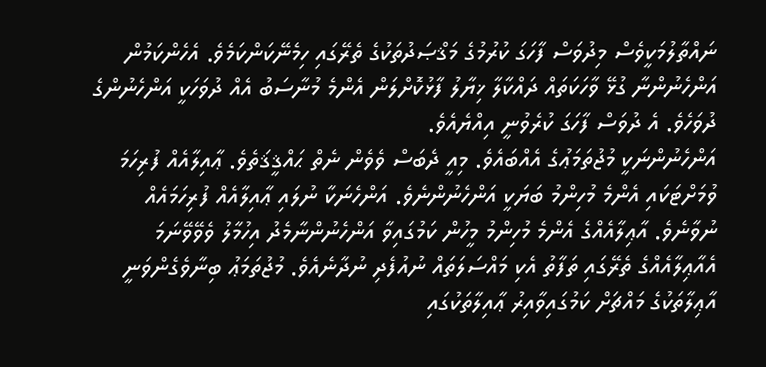ނައްތާލުމަކީވެސް މިދުވަސް ފާހަގަ ކުރުމުގެ މަޤްޞަދުތަކުގެ ތެރޭގައި ހިމެނޭކަންކަމެވެ. އެހެންކަމުން އަންހެނުންނާ ގުޅޭ ވާހަކަތައް ދައްކާލާ ޚިޔާލު ފާޅުކޮށްލަން އެންމެ މުނާސަބު އެއް ދުވަހަކީ އަންހެނުންގެ ދުވަހެވެ. އެ ދުވަސް ފާހަގަ ކުރެވުނީ އިއްޔެއެވެ.
އަންހެނުންނަކީ މުޖުތަމަޢުގެ އެއްބައެވެ. މިއީ ދެބަސް ވެވެން ނެތް ޙައްޤީޤަތެވެ. ޢާއިލާއެއް ފުރިހަމަ ވުމަށްޓަކައި އެންމެ މުހިންމު ބަޔަކީ އަންހެނުންނެވެ. އަންހެނަކާ ނުލައި ޢާއިލާއެއް ފުރިހަމައެއް ނުވާނެވެ. އާޢިލާއެއްގެ އެންމެ މުހިންމު މީހުން ކަމުގައިވާ އަންހެނުންނާމެދު އިހުމާލު ވެވޭވޭނަމަ އެއާޢިލާއެއްގެ ތެރޭގައި ތަފާތު އެކި މައްސަލަތައް ނުއުފެދި ނުދާނެއެވެ. މުޖުތަމަޢު ބިނާވެގެންވަނީ އާޢިލާތަކުގެ މައްޗަށް ކަމުގައިވާއިރު ޢާއިލާތަކުގައި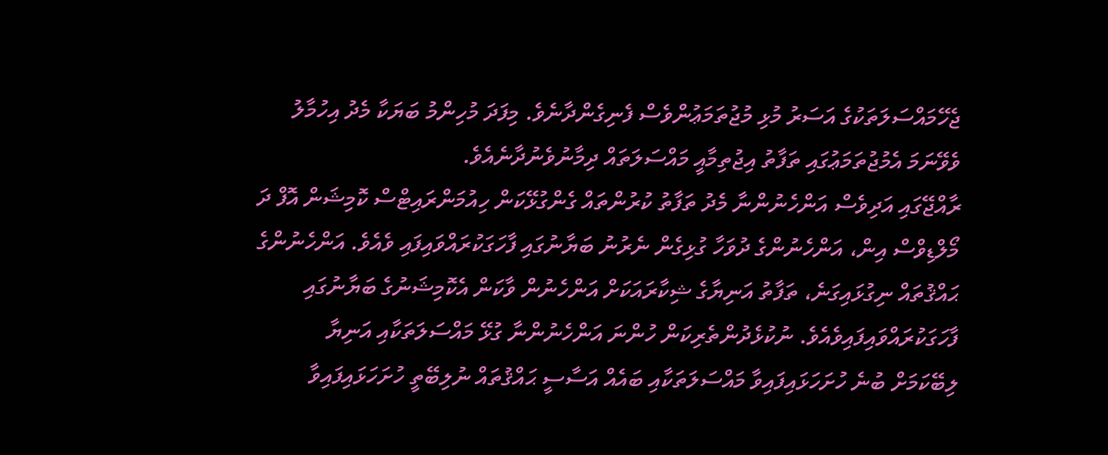ޖެހޭމައްސަލަތަކުގެ އަސަރު މުޅި މުޖުތަމަޢުންވެސް ފެނިގެންދާނެވެ. މިފަދަ މުހިންމު ބަޔަކާ މެދު އިހުމާލު ވެވޭނަމަ އެމުޖުތަމަޢުގައި ތަފާތު އިޖުތިމާއީ މައްސަލަތައް ދިމާނުވެނުދާނެއެވެ.
ރާއްޖޭގައި އަދިވެސް އަންހެނުންނާ މެދު ތަފާތު ކުރުންތައް ގެންގުޅޭކަން ހިއުމަންރައިޓްސް ކޮމިޝަން އޮފް ދަ މޯލްޑިވްސް އިން، އަންހެނުންގެ ދުވަހާ ގުޅިގެން ނެރުނު ބަޔާނުގައި ފާހަގަކުރައްވައިފައި ވެއެވެ. އަންހެނުންގެ ޙައްޤުތައް ނިގުޅައިގަނެ، ތަފާތު އަނިޔާގެ ޝިކާރައަކަށް އަންހެނުން ވާކަން އެކޮމިޝަނުގެ ބަޔާނުގައި ފާހަގަކުރައްވައިފައިވެއެވެ. ނުކުޅެދުންތެރިކަން ހުންނަ އަންހެނުންނާ ގުޅޭ މައްސަލަތަކާއި އަނިޔާ ލިބޭކަމަށް ބުނެ ހުށަހަޅައިފައިވާ މައްސަލަތަކާއި ބައެއް އަސާސީ ޙައްޤުތައް ނުލިބޭތީ ހުށަހަޅައިފައިވާ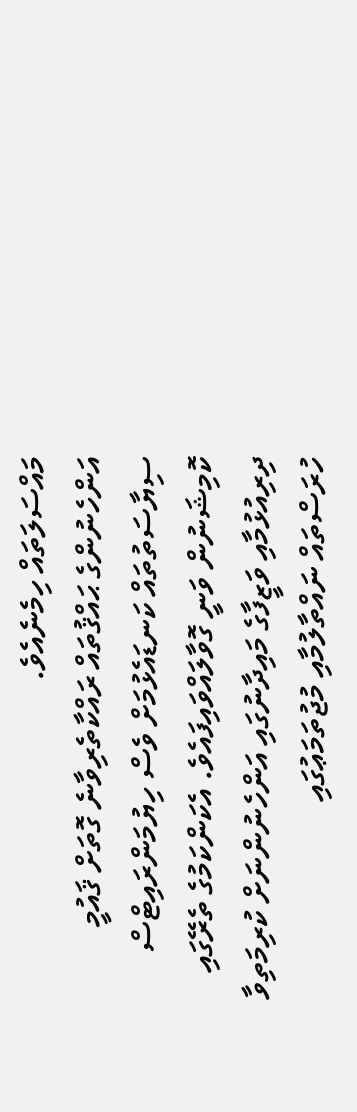މައްސަލަތައް ހިމެނެއެވެ.
އަންހެނުންގެ ޙައްޤުތައް ރައްކާތެރިވާނެ ގޮތަށް ޤައުމީ ސިޔާސަތުތައް ކަނޑައެޅުމަށް ވެސް ހިޔުމަންރައިޓްސް ކޮމިޝަނުން ވަނީ ގޮވާލައްވައިފައެވެ. އެކަންކަމުގެ ތެރޭގައި ދިރިއުޅުމާއި ވަޒީފާގެ މައިދާނުގައި އަންހެނުންނަށް ކުރިމަތިވާ ހުރަސްތައް ނައްތާލުމާއި މުޖުތަމަޢުގައި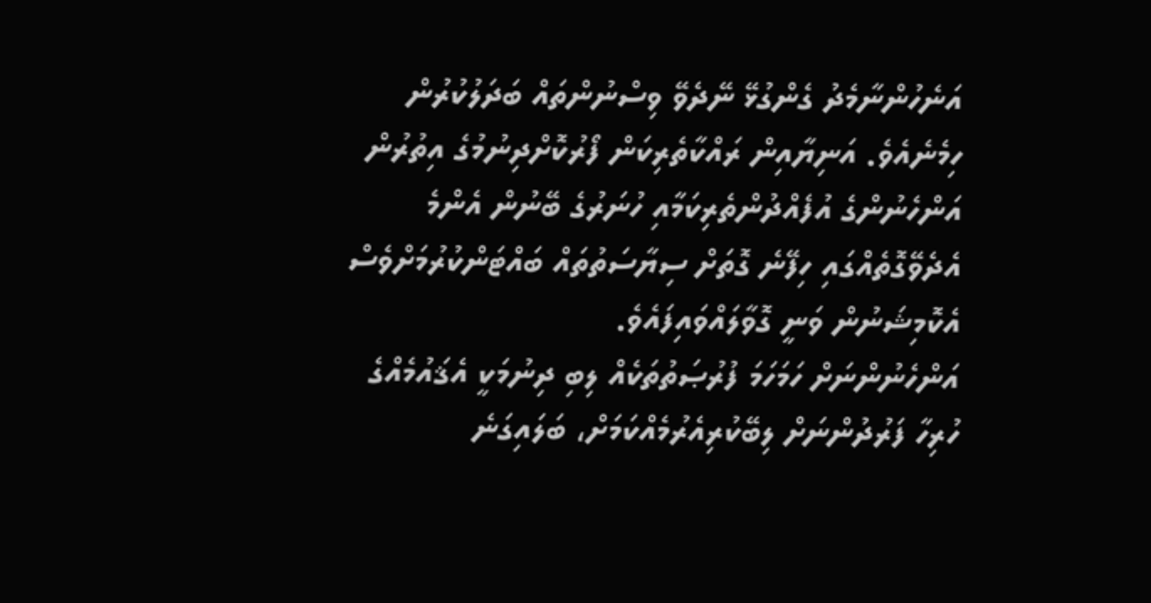އަނެހުންނާމެދު ގެންގުޅޭ ނޭދެވޭ ވިސްނުންތައް ބަދަލުކުރުން ހިމެނެއެވެ. އަނިޔާއިން ރައްކާތެރިކަން ފޯރުކޮށްދިނުމުގެ އިތުރުން އަންހެނުންގެ އުފެއްދުންތެރިކަމާއި ހުނަރުގެ ބޭނުން އެންމެ އެދެވޭގޮތެއްގައި ހިފޭނެ ގޮތަށް ސިޔާސަތުތައް ބައްޓަންކުރުމަށްވެސް އެކޮމިޝަނުން ވަނީ ގޮވާލައްވައިފައެވެ.
އަންހެނުންނަށް ހަމަހަމަ ފުރުޞަތުތަކެއް ލިބި ދިނުމަކީ އެޤައުމެއްގެ ހުރިހާ ފަރުދުންނަށް ލިބޭކުރިއެރުމެއްކަމަށް، ބަލައިގަނެ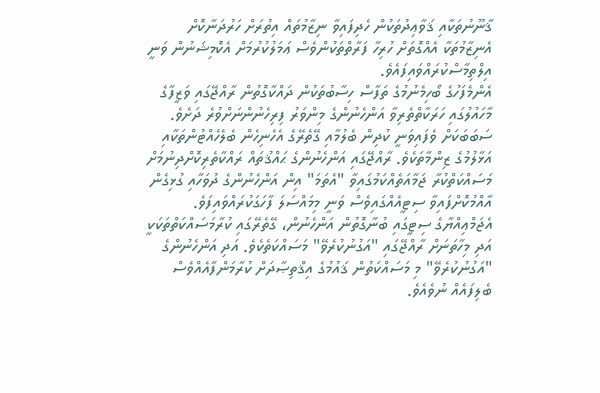ޤާނޫނުތަކާއި ޤަވާޢިދުތަކުން ހެދިފައިވާ ނިޒާމުތައް އިތުރަށް ހަރުދަނާކޮށް އެނިޒާމުތަކާ އެއްގޮތަށް ހުރިހާ ފަރާތްތަކުންވެސް ޢަމަލުކުރުމަށް އެކޮމިޝަނުން ވަނީ އިލްތިމާސްކުރައްވައިފައެވެ.
އެންމެފަހުގެ ބޯހިމެނުމުގެ ތަފާސް ހިސާބުތަކުން ދައްކާގޮތުން ރާއްޖޭގައި ވަޒީފާގެ މާހައުލުގައި ހަރަކާތްތެރިވާ އަންހެނުންގެ މިންވަރު ފިރިހެނުންނަށްވުރެ ދަށެވެ. ސަބަބަކަށް ވެފައިވަނީ ކުދިން ބެލުމާއި ގޭތެރޭގެ އެހެނިހެން ބެލެހެއްޓުންތަކާއި އަޅާލުމުގެ ޒިންމާތަކެވެ. ރާއްޖޭގައި އަންހެނުންގެ ޙައްޤުތައް ރައްކާތެރިކޮށްދިނުމަށް މަސައްކަތްކުރާ ޖަމާއަތެއްކަމުގައިވާ "އެތަމަ" އިން އަންހެނުންގެ ދުވަހާއި ގުޅިގެން އާއްމުކޮށްފައިވާ ސިޓީއެއްގައިވެސް ވަނީ މިމައްސަލަ ފާހަގަކުރައްވައިފަވެ. އެޖަމްޢިއްޔާގެ ސިޓީގައި ބުނާގޮތުން އަންހެނުން، ގޭތެރޭގައި ކުރާމަސައްކަތްތަކަކީ އަދި މިހާތަނަށް ރާއްޖޭގައި "އަގުނުކުރެވޭ" މަސައްކަތެކެވެ. އަދި އަންހެނުންގެ "އަގުނުކުރެވޭ" މި މަސައްކަތުން ޤައުމުގެ އިޤްތިޞާދަށް ކުރާމަންފާއެއްވެސް ބެލިފައެއް ނުވެއެވެ.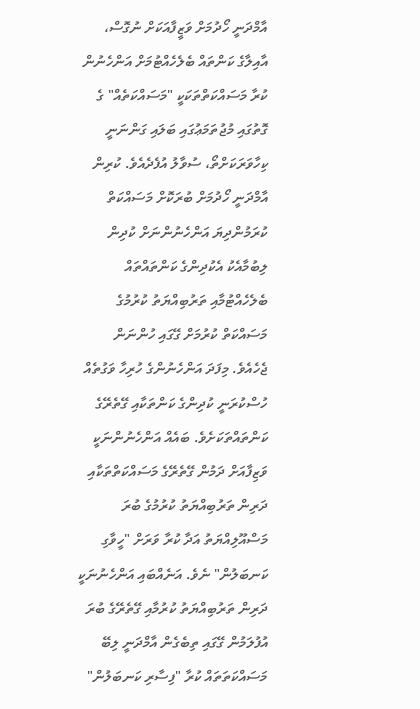އާމްދަނީ ހޯދުމަށް ވަޒީފާއަކަށް ނުގޮސް، އާއިލާގެ ކަންތައް ބެލެހެއްޓުމަށް އަންހެނުން ކުރާ މަސައްކަތްތަކަކީ "މަސައްކަތެއް" ގެ ގޮތުގައި މުޖުތަމަޢުގައި ބަލައި ގަންނަނީ ކިހާވަރަކަށްތޯ، ސުވާލު އުފެދެއެވެ. ކުރިން އާމްދަނީ ހޯދުމަށް ބުރަކޮށް މަސައްކަތް ކުރަމުންދިޔަ އަންހެނުންނަށް ކުދިން ލިބުމާއެކު އެކުދިންގެ ކަންތައްތައް ބެލެހެއްޓުމާއި ތަރުބިއްޔަތު ކުރުމުގެ މަސައްކަތް ކުރުމަށް ގޭގައި ހުންނަން ޖެހެއެވެ. މިފަދަ އަންހެނުންގެ ހުރިހާ ވަގުތެއް ހުސްކުރަނީ ކުދިންގެ ކަންތަކާއި ގޭތެރޭގެ ކަންތައްތަކަށެވެ. ބައެއް އަންހެނުންނަކީ ވަޒިފާއަށް ދަމުން ގޭތެރޭގެ މަސައްކަތްތަކާއި ދަރިން ތަރުބިއްޔަތު ކުރުމުގެ ބުރަ މަސްއޫލިއްޔަތު އަދާ ކުރާ ވަރަށް "ހީވާގި ކަނބަލުން" ނެވެ. އަނެއްބައި އަންހެނުނަކީ ދަރިން ތަރުބިއްޔަތު ކުރުމާއި ގޭތެރޭގެ ބުރަ އުފުލަމުން ގޭގައި ތިބެގެން އާމްދަނީ ލިބޭ މަސައްކަތަތައް ކުރާ "ފިސާރި ކަނބަލުން"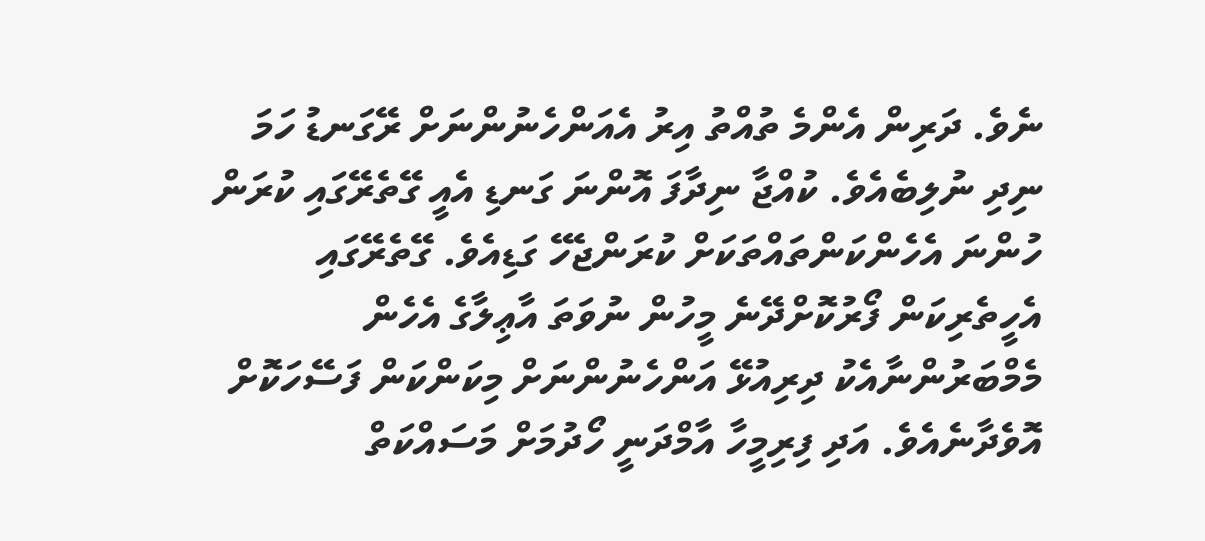ނެވެ. ދަރިން އެންމެ ތުއްތު އިރު އެއަންހެނުންނަށް ރޭގަނޑު ހަމަ ނިދި ނުލިބެއެވެ. ކުއްޖާ ނިދާފަ އޮންނަ ގަނޑި އެއީ ގޭތެރޭގައި ކުރަން ހުންނަ އެހެންކަންތައްތަކަށް ކުރަންޖެހޭ ގަޑިއެވެ. ގޭތެރޭގައި އެހީތެރިކަން ފޯރުކޮށްދޭނެ މީހުން ނުވަތަ އާޢިލާގެ އެހެން މެމްބަރުންނާއެކު ދިރިއުޅޭ އަންހެނުންނަށް މިކަންކަން ފަސޭހަކޮށް އޮވެދާނެއެވެ. އަދި ފިރިމީހާ އާމްދަނީ ހޯދުމަށް މަސައްކަތް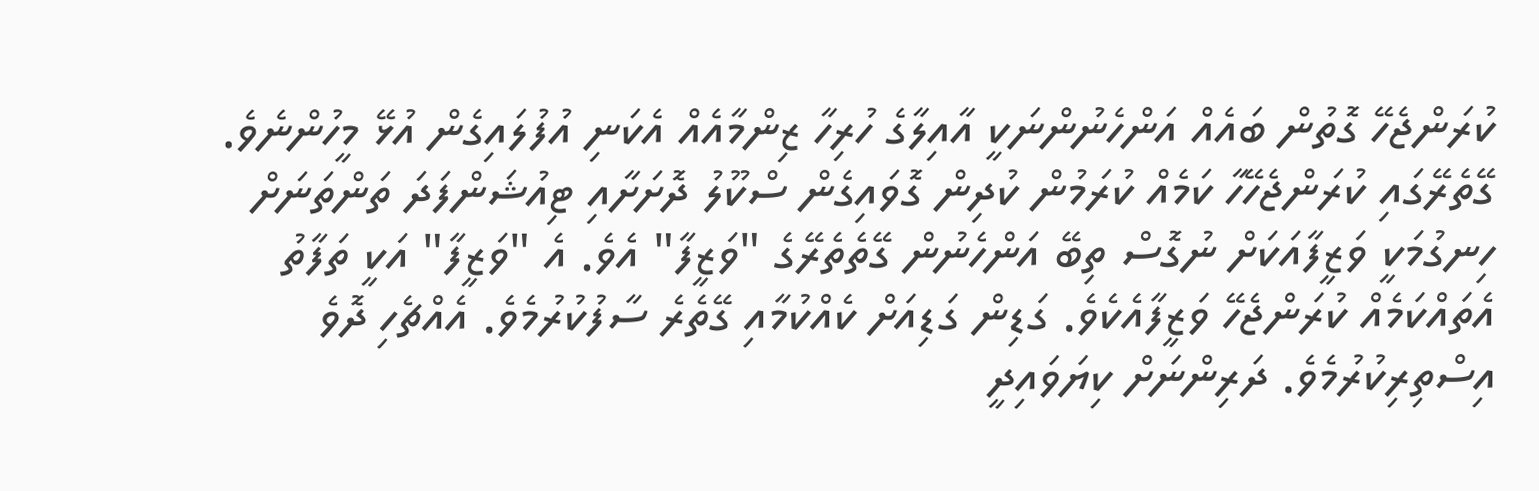ކުރަންޖެހޭ ގޮތުން ބައެއް އަންހެނުންނަކީ އާއިލާގެ ހުރިހާ ޒިންމާއެއް އެކަނި އުފުލައިގެން އުޅޭ މީހުންނެވެ.
ގޭތެރޭގައި ކުރަންޖެހޭހާ ކަމެއް ކުރަމުން ކުދިން ގޮވައިގެން ސްކޫލު ދޮށަށާއި ޓިއުޝަންފަދަ ތަންތަނަށް ހިނގުމަކީ ވަޒީފާއަކަށް ނުގޮސް ތިބޭ އަންހެނުން ގޭތެތެރޭގެ "ވަޒީފާ" އެވެ. އެ "ވަޒީފާ" އަކީ ތަފާތު އެތައްކަމެއް ކުރަންޖެހޭ ވަޒީފާއެކެވެ. ގަޑިން ގަޑިއަށް ކެއްކުމާއި ގޭތެރެ ސާފުކުރުމެވެ. އެއްޗެހި ދޮވެ އިސްތިރިކުރުމެވެ. ދަރިންނަށް ކިޔަވައިދީ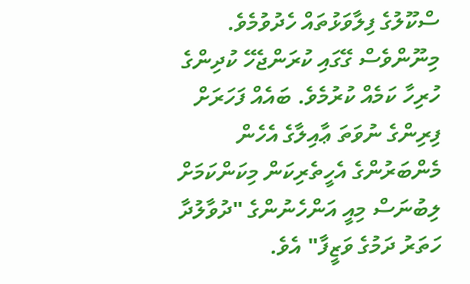ސްކޫލުގެ ފިލާވަޅުތައް ހެދުވުމެވެ. މިނޫންވެސް ގޭގައި ކުރަންޖެހޭ ކުދިންގެ ހުރިހާ ކަމެއް ކުރުމެވެ. ބައެއް ފަހަރަށް ފިރިންގެ ނުވަތަ ޢާއިލާގެ އެހެން މެންބަރުންގެ އެހީތެރިކަން މިކަންކަމަށް ލިބުނަސް މިއީ އަންހެނުންގެ "ދުވާލުދާ ހަތަރު ދަމުގެ ވަޒީފާ" އެވެ.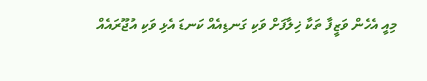މިއީ އެހެން ވަޒީފާ ތަކާ ޚިލާފަށް ވަކި ގަނޑިއެއް ކަނޑަ އެޅި ވަކި އުޖޫރައެއް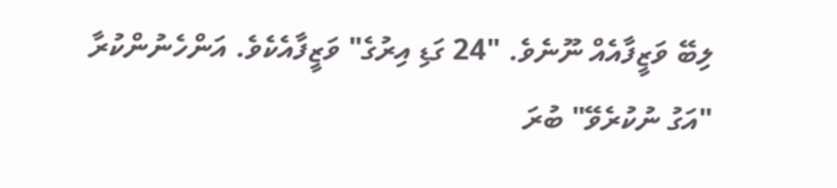ލިބޭ ވަޒީފާއެއް ނޫނެވެ. "24 ގަޑި އިރުގެ" ވަޒީފާއެކެވެ. އަންހެނުންކުރާ "އަގު ނުކުރެވޭ" ބުރަ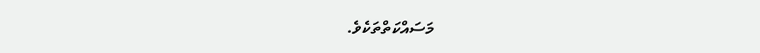މަސައްކަތްތަކެވެ.